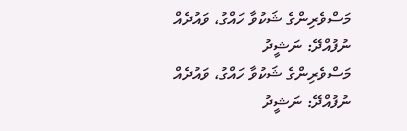މަސްވެރިންގެ ޝަކުވާ ހައްގު، ވައުދެއް ނުފުއްދޭ: ނަޝީދު
މަސްވެރިންގެ ޝަކުވާ ހައްގު، ވައުދެއް ނުފުއްދޭ: ނަޝީދު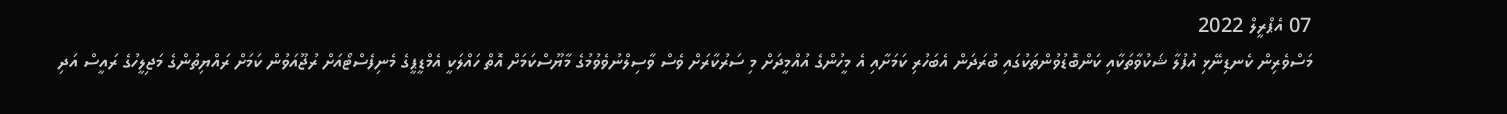07 އެޕްރީލް 2022
މަސްވެރިން ކެނޑިނޭޅި އުފުލާ ޝަކުވާތަކާއި ކަންބޮޑުވުންތަކުގައި ބުރަދަން އެބަހުރި ކަމަށާއި އެ މީހުންގެ އުއްމީދަށް މި ސަރުކާރަށް ވެސް ވާސިލްނުވެވުމުގެ މާޔޫސްކަމަށް އޮތް ހައްލަކީ އެމްޑީޕީގެ މެނިފެސްޓޯއަށް ރުޖޫއަވުން ކަމަށް ރައްޔިތުންގެ މަޖިލީހުގެ ރައީސް އަދި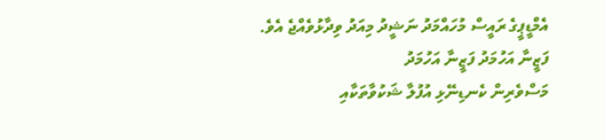އެމްޑީޕީގެ ރައީސް މުހައްމަދު ނަޝީދު މިއަދު ވިދާޅުވެއްޖެ އެވެ.
ފަޒީނާ އަހުމަދު ފަޒީނާ އަހުމަދު
މަސްވެރިން ކެނޑިނޭޅި އުފުލާ ޝަކުވާތަކާއި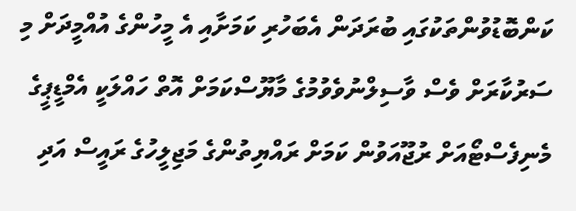ކަންބޮޑުވުންތަކުގައި ބުރަދަން އެބަހުރި ކަމަށާއި އެ މީހުންގެ އުއްމީދަށް މި ސަރުކާރަށް ވެސް ވާސިލްނުވެވުމުގެ މާޔޫސްކަމަށް އޮތް ހައްލަކީ އެމްޑީޕީގެ މެނިފެސްޓޯއަށް ރުޖޫއަވުން ކަމަށް ރައްޔިތުންގެ މަޖިލީހުގެ ރައީސް އަދި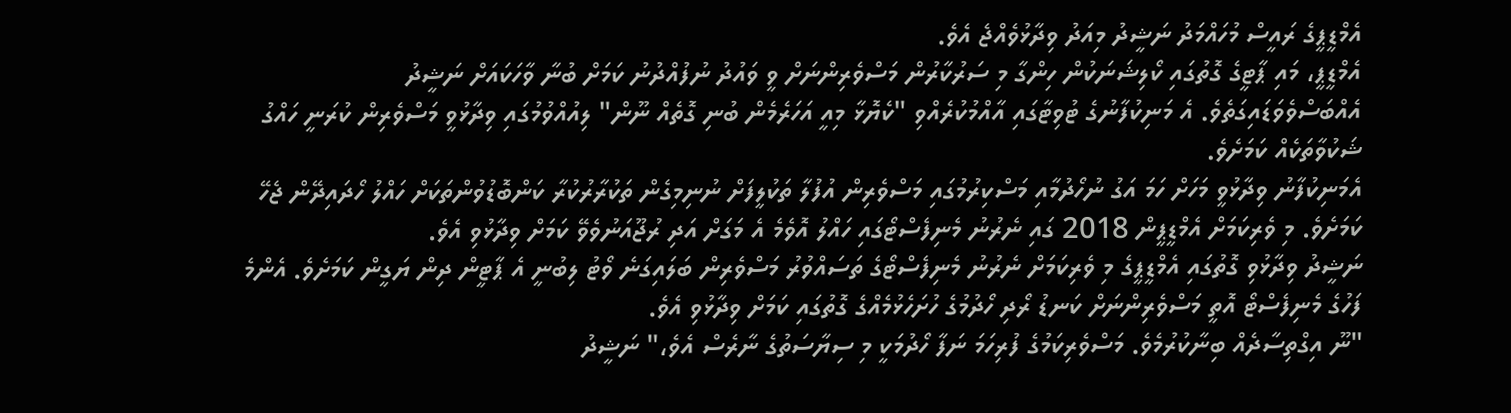އެމްޑީޕީގެ ރައީސް މުހައްމަދު ނަޝީދު މިއަދު ވިދާޅުވެއްޖެ އެވެ.
އެމްޑީޕީ، މައި ޕާޓީގެ ގޮތުގައި ކޯލިޝަނަކުން ހިންގާ މި ސަރުކާރުން މަސްވެރިންނަށް ވީ ވައުދު ނުފުއްދުނު ކަމަށް ބުނާ ވާހަކައަށް ނަޝީދު އެއްބަސްވެވަޑައިގަތެވެ. އެ މަނިކުފާނުގެ ޓުވިޓާގައި އާއްމުކުރެއްވި "ކެޔޮޅާ މިއީ އަހަރެމެން ބުނި ގޮތެއް ނޫން" ލިއުއްވުމުގައި ވިދާޅުވީ މަސްވެރިން ކުރަނީ ހައްގު ޝަކުވާތަކެއް ކަމަށެވެ.
އެމަނިކުފާނު ވިދާޅުވީ މަހަށް ހަމަ އަގު ނުހޯދުމާއި މަސްކިރުމުގައި މަސްވެރިން އުފުލާ ތަކުލީފަށް ނުނިމިގެން ތަކުރާރުކުރާ ކަންބޮޑުވުންތަކަށް ހައްލު ހޯދައިދޭން ޖެހޭ ކަމަށެވެ. މި ވެރިކަމަށް އެމްޑީޕީން 2018 ގައި ނެރުނު މެނިފެސްޓޯގައި ހައްލު އޮވެމެ އެ މަގަށް އަދި ރުޖޫއަނުވެވޭ ކަމަށް ވިދާޅުވި އެވެ.
ނަޝީދު ވިދާޅުވި ގޮތުގައި އެމްޑީޕީގެ މި ވެރިކަމަށް ނެރުނު މެނިފެސްޓޯގެ ތަސައްވުރު މަސްވެރިން ބަލައިގަނެ ވޯޓު ލިބުނީ އެ ޕާޓީން ދިން ޔަގީން ކަމަށެވެ. އެންމެ ފަހުގެ މެނިފެސްޓޯ އޮތީ މަސްވެރިންނަށް ކަނޑު ރޯދި ހޯދުމުގެ ހުށަހެޅުމެއްގެ ގޮތުގައި ކަމަށް ވިދާޅުވި އެވެ.
"ނޫ އިގްތިސާދެއް ބިނާކުރުމެވެ. މަސްވެރިކަމުގެ ފުރިހަމަ ނަފާ ހޯދުމަކީ މި ސިޔާސަތުގެ ނާރެސް އެވެ،" ނަޝީދު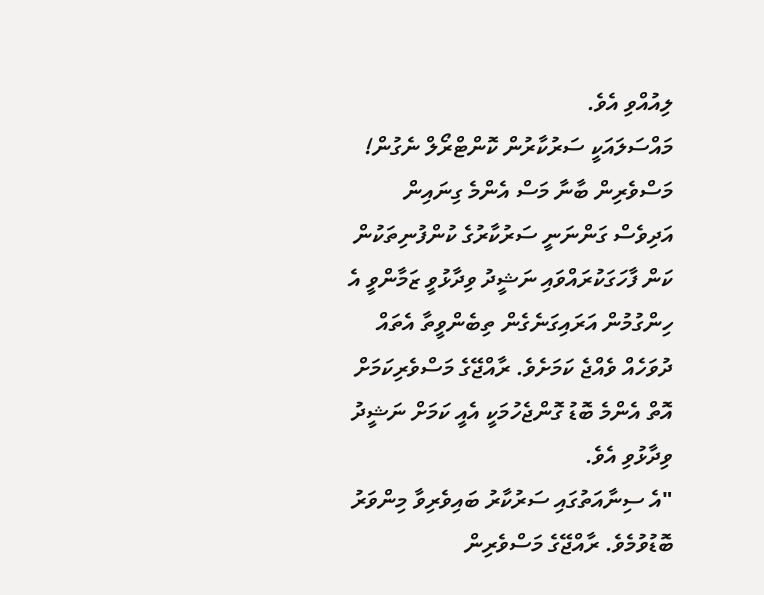ލިއުއްވި އެވެ.
މައްސަލައަކީ ސަރުކާރުން ކޮންޓްރޯލް ނެގުން!
މަސްވެރިން ބާނާ މަސް އެންމެ ގިނައިން އަދިވެސް ގަންނަނީ ސަރުކާރުގެ ކުންފުނިތަކުން ކަން ފާހަގަކުރައްވައި ނަޝީދު ވިދާޅުވީ ޒަމާންވީ އެ ހިންގުމުން އަރައިގަނެގެން ތިބެންވީތާ އެތައް ދުވަހެއް ވެއްޖެ ކަމަށެވެ. ރާއްޖޭގެ މަސްވެރިކަމަށް އޮތް އެންމެ ބޮޑު ގޮންޖެހުމަކީ އެއީ ކަމަށް ނަޝީދު ވިދާޅުވި އެވެ.
"އެ ސިނާއަތުގައި ސަރުކާރު ބައިވެރިވާ މިންވަރު ބޮޑުވުމެވެ. ރާއްޖޭގެ މަސްވެރިން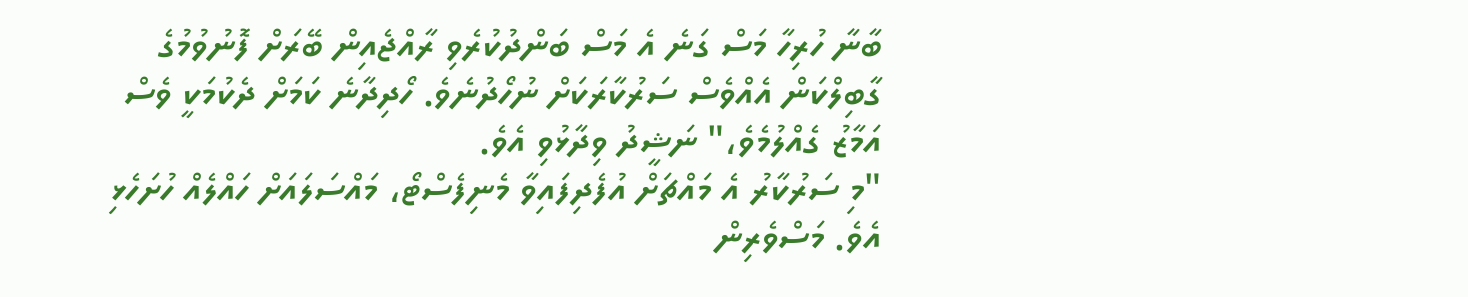ބާނާ ހުރިހާ މަސް ގަނެ އެ މަސް ބަންދުކުރެވި ރާއްޖެއިން ބޭރަށް ފޮނުވުމުގެ ގާބިލްކަން އެއްވެސް ސަރުކާރަކަށް ނުހޯދުނެވެ. ހޯދިދާނެ ކަމަށް ދެކުމަކީ ވެސް އަމާޒު ގެއްލުމެވެ،" ނަޝީދު ވިދާޅުވި އެވެ.
"މި ސަރުކާރު އެ މައްޗަށް އުފެދިފައިވާ މެނިފެސްޓޯ، މައްސަލައަށް ހައްލެއް ހުށަހެޅި އެވެ. މަސްވެރިން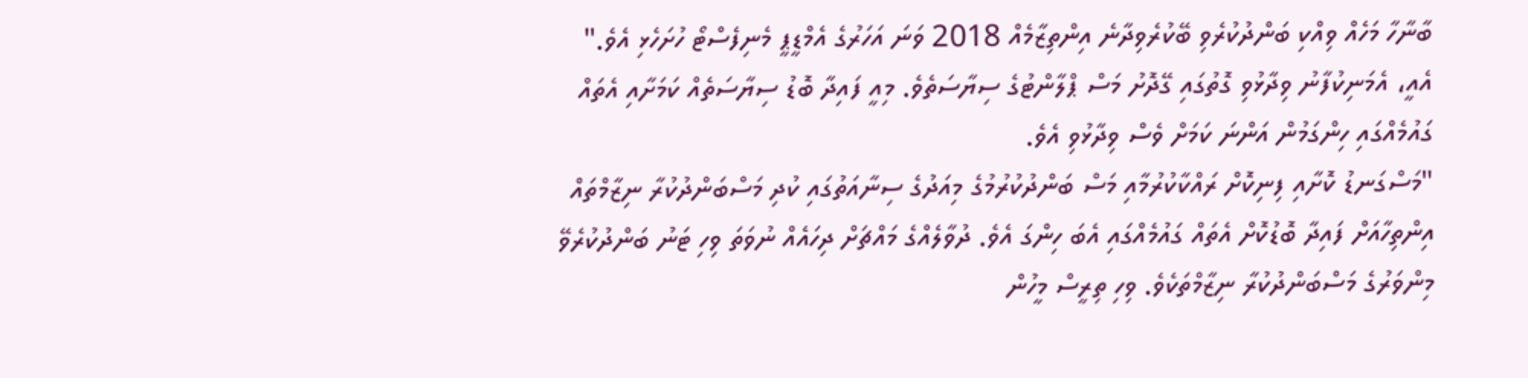ބާނާހާ މަހެއް ވިއްކި ބަންދުކުރެވި ބޭކުރެވިދާނެ އިންތިޒާމެއް 2018 ވަނަ އަހަރުގެ އެމްޑީޕީ މެނިފެސްޓޯ ހުށަހެޅި އެވެ."
އެއީ، އެމަނިކުފާނު ވިދާޅުވި ގޮތުގައި ގޭދޮށު މަސް ޕްލާންޓުގެ ސިޔާސަތެވެ. މިއީ ފައިދާ ބޮޑު ސިޔާސަތެއް ކަމަށާއި އެތައް ގައުމެއްގައި ހިންގަމުން އަންނަ ކަމަށް ވެސް ވިދާޅުވި އެވެ.
"މަސްގަނޑު ކޮށާއި ފިނިކޮށް ރައްކާކުރުމާއި މަސް ބަންދުކުރުމުގެ މިއަދުގެ ސިނާއަތުގައި ކުދި މަސްބަންދުކުރާ ނިޒާމްތައް އިންތިހާއަށް ފައިދާ ބޮޑުކޮށް އެތައް ގައުމެއްގައި އެބަ ހިންގަ އެވެ. ދުވާލެއްގެ މައްޗަށް ދިހައެއް ނުވަތަ ވިހި ޓަނު ބަންދުކުރެވޭ މިންވަރުގެ މަސްބަންދުކުރާ ނިޒާމްތަކެވެ. ވިހި ތިރީސް މީހުން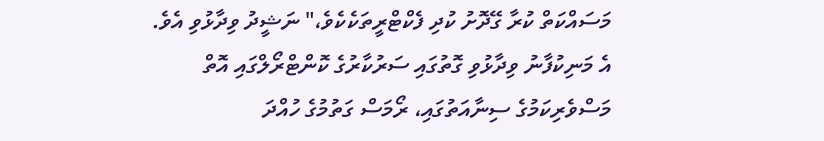މަސައްކަތް ކުރާ ގޭދޮށު ކުދި ފެކްޓްރީތަކެކެވެ،" ނަޝީދު ވިދާޅުވި އެވެ.
އެ މަނިކުފާނު ވިދާޅުވި ގޮތުގައި ސަރުކާރުގެ ކޮންޓްރޯލްގައި އޮތް މަސްވެރިކަމުގެ ސިނާއަތުގައި، ރޯމަސް ގަތުމުގެ ހުއްދަ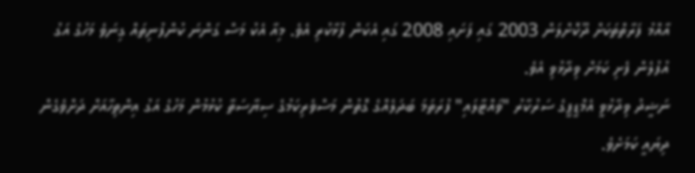އާއްމު ފަރާތްތަކަށް ދޫކޮށްލަން 2003 ގައި ފަށައި 2008 ގައި އެކަން ފުޅާކުރި އެވެ. މިއާ އެކު މަސް ގަންނަ ކުންފުނިތައް ގިނަވެ މަހުގެ އަގު އުފުލެން ފެށި ކަމަށް ވިދާޅުވި އެވެ.
ނަޝީދު ވިދާޅުވީ އެމްޑީޕީގެ ސަރުކާރު "ވައްޓާލައި" ފުރަތަމަ ބަދަލެއްގެ ގޮތުން މަސްވެރިކަމުގެ ސިޔާސަތާ ކުޅުމުން މަހުގެ އަގު އިންތިހާއަށް ދަށްވެގެން ދިޔައީ ކަމަށެވެ.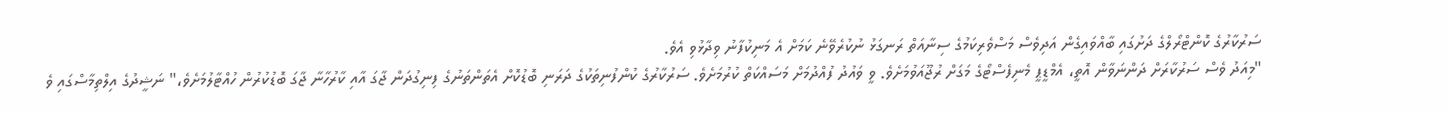ސަރުކާރުގެ ކޮންޓްރޯލްގެ ދަށުގައި ބާއްވައިގެން އަދިވެސް މަސްވެރިކަމުގެ ސިނާއަތް ރަނގަޅު ނުކުރެވޭނެ ކަމަށް އެ މަނިކުފާނު ވިދާޅުވި އެވެ.
"މިއަދު ވެސް ސަރުކާރަށް ދަންނަވާން އޮތީ، އެމްޑީޕީ މެނިފެސްޓޯގެ މަގަށް ރުޖޫއަވުމަށެވެ. ވީ ވައުދު ފުއްދުމަށް މަސައްކަތް ކުރުމަށެވެ. ސަރުކާރުގެ ކުންފުނިތަކުގެ ދަރަނި ބޮޑުކޮށް އެތަންތަނުގެ ފިނިގުދަން ޖާގަ އާއި ކާރުހާނާ ޖާގަ ބޮޑުކުރުން ހުއްޓާލުމަށެވެ،" ނަޝީދުގެ އިލްތިމާސްގައި ވެ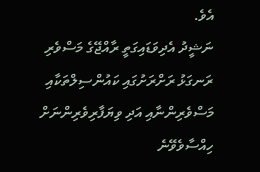އެވެ.
ނަޝީދު އެދިވަޑައިގަތީ ރާއްޖޭގެ މަސްވެރި ރަނގަޅު ރަށްރަށުގައި ކައުންސިލްތަކާއި މަސްވެރިންނާއި އަދި ވިޔަފާރިވެރިންނަށް ހިއްސާވެވޭނެ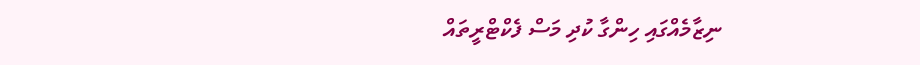ނިޒާމެއްގައި ހިންގާ ކުދި މަސް ފެކްޓްރީތައް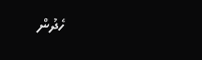ހެދުން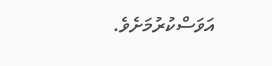އަވަސްކުރުމަށެވެ.